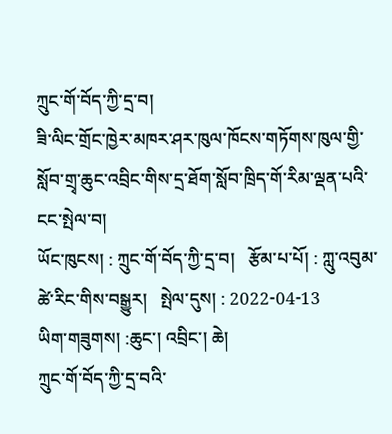ཀྲུང་གོ་བོད་ཀྱི་དྲ་བ།
ཟི་ལིང་གྲོང་ཁྱེར་མཁར་ཤར་ཁུལ་ཁོངས་གཏོགས་ཁུལ་གྱི་སློབ་གྲྭ་ཆུང་འབྲིང་གིས་དྲ་ཐོག་སློབ་ཁྲིད་གོ་རིམ་ལྡན་པའི་ངང་སྤེལ་བ།
ཡོང་ཁུངས། : ཀྲུང་གོ་བོད་ཀྱི་དྲ་བ།   རྩོམ་པ་པོ། : ཀླུ་འབུམ་ཚེ་རིང་གིས་བསྒྱུར།   སྤེལ་དུས། : 2022-04-13
ཡིག་གཟུགས། :ཆུང་། འབྲིང་། ཆེ།
ཀྲུང་གོ་བོད་ཀྱི་དྲ་བའི་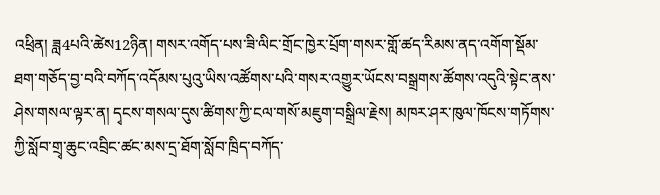འཕྲིན། ཟླ4པའི་ཚེས12ཉིན། གསར་འགོད་པས་ཟི་ལིང་གྲོང་ཁྱེར་པྲོག་གསར་གློ་ཚད་རིམས་ནད་འགོག་སྡོམ་ཐག་གཅོད་བྱ་བའི་བཀོད་འདོམས་པུའུ་ཡིས་འཚོགས་པའི་གསར་འགྱུར་ཡོངས་བསྒྲགས་ཚོགས་འདུའི་སྟེང་ནས་ཤེས་གསལ་ལྟར་ན། དྭངས་གསལ་དུས་ཚིགས་ཀྱི་ངལ་གསོ་མཇུག་བསྒྲིལ་རྗེས། མཁར་ཤར་ཁུལ་ཁོངས་གཏོགས་ཀྱི་སློབ་གྲྭ་ཆུང་འབྲིང་ཚང་མས་དྲ་ཐོག་སློབ་ཁྲིད་བཀོད་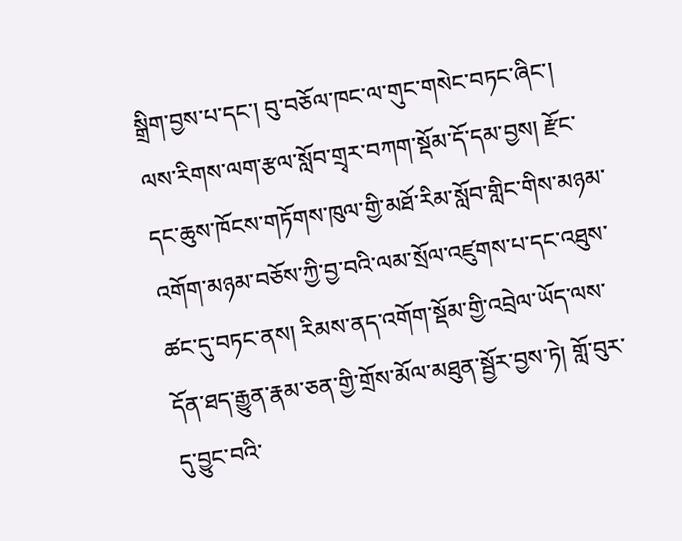སྒྲིག་བྱས་པ་དང་། བུ་བཅོལ་ཁང་ལ་གུང་གསེང་བཏང་ཞིང་། ལས་རིགས་ལག་རྩལ་སློབ་གྲྭར་བཀག་སྡོམ་དོ་དམ་བྱས། རྫོང་དང་ཆུས་ཁོངས་གཏོགས་ཁུལ་གྱི་མཐོ་རིམ་སློབ་གླིང་གིས་མཉམ་འགོག་མཉམ་བཅོས་ཀྱི་བྱ་བའི་ལམ་སྲོལ་འཛུགས་པ་དང་འཐུས་ཚང་དུ་བཏང་ནས། རིམས་ནད་འགོག་སྡོམ་གྱི་འབྲེལ་ཡོད་ལས་དོན་ཐད་རྒྱུན་རྣམ་ཅན་གྱི་གྲོས་མོལ་མཐུན་སྦྱོར་བྱས་ཏེ། གློ་བུར་དུ་བྱུང་བའི་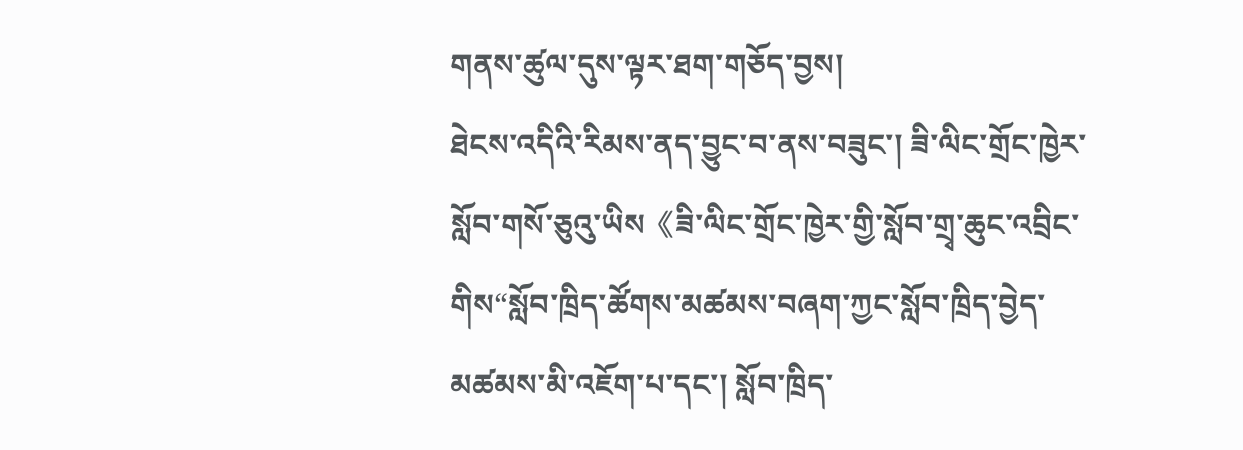གནས་ཚུལ་དུས་ལྟར་ཐག་གཅོད་བྱས།
ཐེངས་འདིའི་རིམས་ནད་བྱུང་བ་ནས་བཟུང་། ཟི་ལིང་གྲོང་ཁྱེར་སློབ་གསོ་ཅུའུ་ཡིས《ཟི་ལིང་གྲོང་ཁྱེར་གྱི་སློབ་གྲྭ་ཆུང་འབྲིང་གིས“སློབ་ཁྲིད་ཚོགས་མཚམས་བཞག་ཀྱང་སློབ་ཁྲིད་བྱེད་མཚམས་མི་འཇོག་པ་དང་། སློབ་ཁྲིད་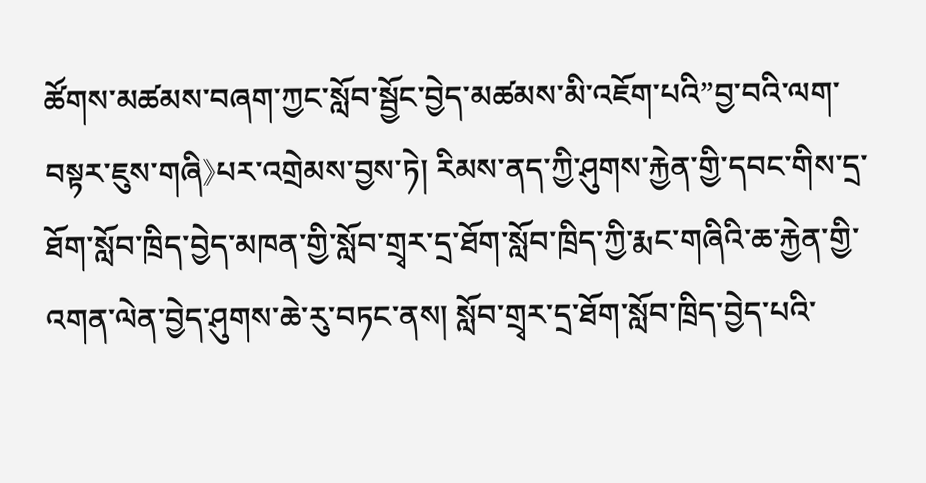ཚོགས་མཚམས་བཞག་ཀྱང་སློབ་སྦྱོང་བྱེད་མཚམས་མི་འཇོག་པའི”བྱ་བའི་ལག་བསྟར་ཇུས་གཞི》པར་འགྲེམས་བྱས་ཏེ། རིམས་ནད་ཀྱི་ཤུགས་རྐྱེན་གྱི་དབང་གིས་དྲ་ཐོག་སློབ་ཁྲིད་བྱེད་མཁན་གྱི་སློབ་གྲྭར་དྲ་ཐོག་སློབ་ཁྲིད་ཀྱི་རྨང་གཞིའི་ཆ་རྐྱེན་གྱི་འགན་ལེན་བྱེད་ཤུགས་ཆེ་རུ་བཏང་ནས། སློབ་གྲྭར་དྲ་ཐོག་སློབ་ཁྲིད་བྱེད་པའི་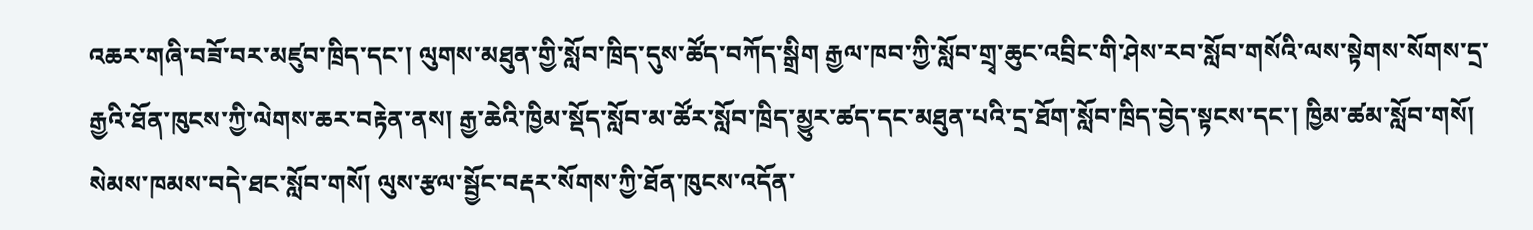འཆར་གཞི་བཟོ་བར་མཛུབ་ཁྲིད་དང་། ལུགས་མཐུན་གྱི་སློབ་ཁྲིད་དུས་ཚོད་བཀོད་སྒྲིག རྒྱལ་ཁབ་ཀྱི་སློབ་གྲྭ་ཆུང་འབྲིང་གི་ཤེས་རབ་སློབ་གསོའི་ལས་སྟེགས་སོགས་དྲ་རྒྱའི་ཐོན་ཁུངས་ཀྱི་ལེགས་ཆར་བརྟེན་ནས། རྒྱ་ཆེའི་ཁྱིམ་སྡོད་སློབ་མ་ཚོར་སློབ་ཁྲིད་མྱུར་ཚད་དང་མཐུན་པའི་དྲ་ཐོག་སློབ་ཁྲིད་བྱེད་སྟངས་དང་། ཁྱིམ་ཚམ་སློབ་གསོ། སེམས་ཁམས་བདེ་ཐང་སློབ་གསོ། ལུས་རྩལ་སྦྱོང་བརྡར་སོགས་ཀྱི་ཐོན་ཁུངས་འདོན་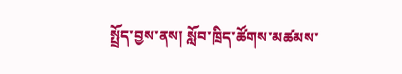སྤྲོད་བྱས་ནས། སློབ་ཁྲིད་ཚོགས་མཚམས་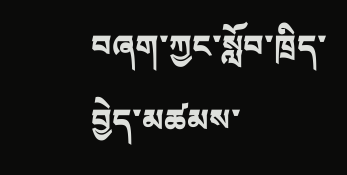བཞག་ཀྱང་སློབ་ཁྲིད་བྱེད་མཚམས་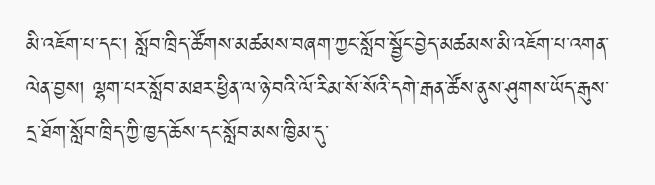མི་འཇོག་པ་དང་། སློབ་ཁྲིད་ཚོགས་མཚམས་བཞག་ཀྱང་སློབ་སྦྱོང་བྱེད་མཚམས་མི་འཇོག་པ་འགན་ལེན་བྱས། ལྷག་པར་སློབ་མཐར་ཕྱིན་ལ་ཉེ་བའི་ལོ་རིམ་སོ་སོའི་དགེ་རྒན་ཚོས་ནུས་ཤུགས་ཡོད་རྒུས་དྲ་ཐོག་སློབ་ཁྲིད་ཀྱི་ཁྱད་ཆོས་དང་སློབ་མས་ཁྱིམ་དུ་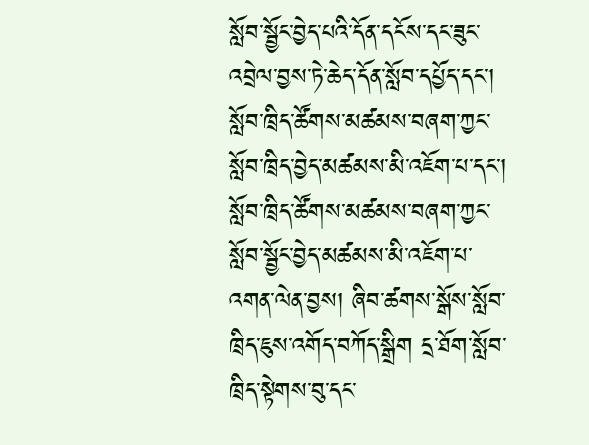སློབ་སྦྱོང་བྱེད་པའི་དོན་དངོས་དང་ཟུང་འབྲེལ་བྱས་ཏེ་ཆེད་དོན་སློབ་དཔྱོད་དང་།  སློབ་ཁྲིད་ཚོགས་མཚམས་བཞག་ཀྱང་སློབ་ཁྲིད་བྱེད་མཚམས་མི་འཇོག་པ་དང་། སློབ་ཁྲིད་ཚོགས་མཚམས་བཞག་ཀྱང་སློབ་སྦྱོང་བྱེད་མཚམས་མི་འཇོག་པ་འགན་ལེན་བྱས། ཞིབ་ཚགས་སྒོས་སློབ་ཁྲིད་ཇུས་འགོད་བཀོད་སྒྲིག དྲ་ཐོག་སློབ་ཁྲིད་སྟེགས་བུ་དང་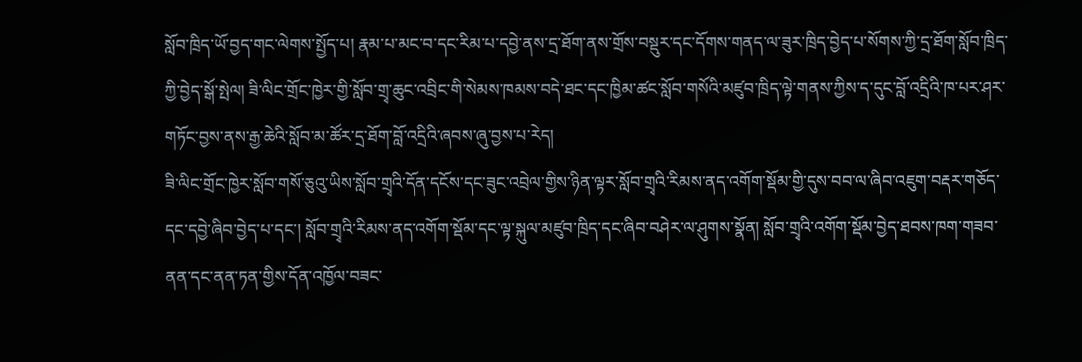སློབ་ཁྲིད་ཡོ་བྱད་གང་ལེགས་སྤྱོད་པ། རྣམ་པ་མང་བ་དང་རིམ་པ་དབྱེ་ནས་དྲ་ཐོག་ནས་གྲོས་བསྡུར་དང་དོགས་གནད་ལ་ཟུར་ཁྲིད་བྱེད་པ་སོགས་ཀྱི་དྲ་ཐོག་སློབ་ཁྲིད་ཀྱི་བྱེད་སྒོ་སྤེལ། ཟི་ལིང་གྲོང་ཁྱེར་གྱི་སློབ་གྲྭ་ཆུང་འབྲིང་གི་སེམས་ཁམས་བདེ་ཐང་དང་ཁྱིམ་ཚང་སློབ་གསོའི་མཛུབ་ཁྲིད་ལྟེ་གནས་ཀྱིས་ད་དུང་བློ་འདྲིའི་ཁ་པར་ཤར་གཏོང་བྱས་ནས་རྒྱ་ཆེའི་སློབ་མ་ཚོར་དྲ་ཐོག་བློ་འདྲིའི་ཞབས་ཞུ་བྱས་པ་རེད།
ཟི་ལིང་གྲོང་ཁྱེར་སློབ་གསོ་ཅུའུ་ཡིས་སློབ་གྲྭའི་དོན་དངོས་དང་ཟུང་འབྲེལ་གྱིས་ཉིན་ལྟར་སློབ་གྲྭའི་རིམས་ནད་འགོག་སྡོམ་གྱི་དུས་བབ་ལ་ཞིབ་འཇུག་བརྡར་གཅོད་དང་དབྱེ་ཞིབ་བྱེད་པ་དང་། སློབ་གྲྭའི་རིམས་ནད་འགོག་སྡོམ་དང་ལྟ་སྐུལ་མཛུབ་ཁྲིད་དང་ཞིབ་བཤེར་ལ་ཤུགས་སྣོན། སློབ་གྲྭའི་འགོག་སྡོམ་བྱེད་ཐབས་ཁག་གཟབ་ནན་དང་ནན་ཏན་གྱིས་དོན་འཁྱོལ་བཟང་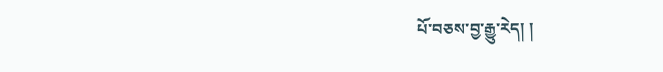པོ་བཅས་བྱ་རྒྱུ་རེད། །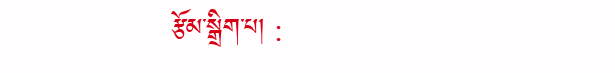རྩོམ་སྒྲིག་པ། :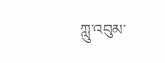ཀླུ་འབུམ་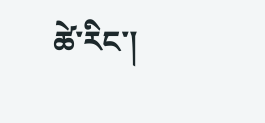ཚེ་རིང་།